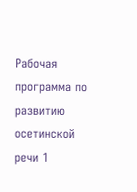Рабочая программа по развитию осетинской речи 1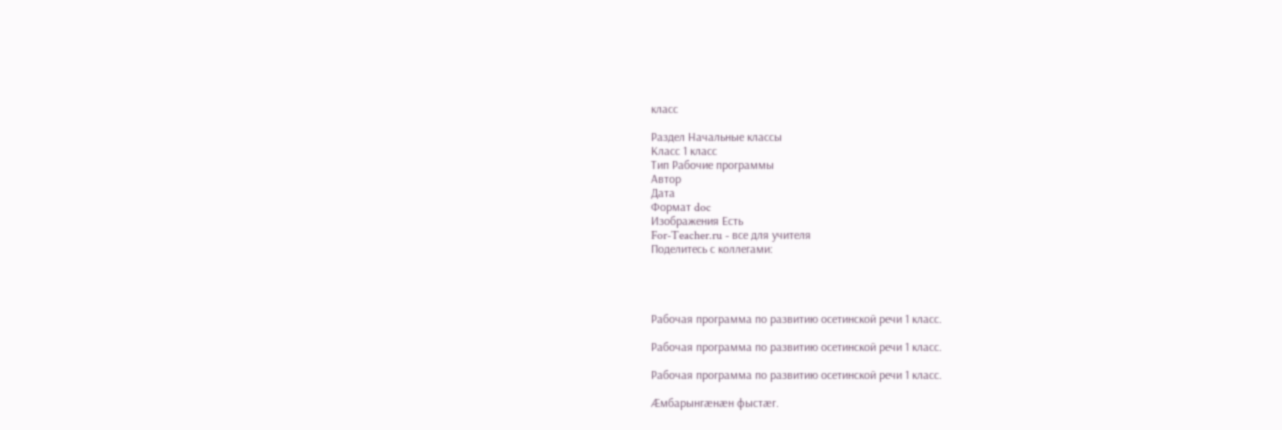класс

Раздел Начальные классы
Класс 1 класс
Тип Рабочие программы
Автор
Дата
Формат doc
Изображения Есть
For-Teacher.ru - все для учителя
Поделитесь с коллегами:




Рабочая программа по развитию осетинской речи 1 класс.

Рабочая программа по развитию осетинской речи 1 класс.

Рабочая программа по развитию осетинской речи 1 класс.

Æмбарынгæнæн фыстæг.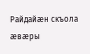Райдайæн скъола æвæры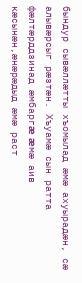бындур сывæллæтты хъомылад æмæ ахуырадæн, сæ алывæрсыг рæзтæн. Хъуамæ сын ратта фæлтæрддзинад æмбаргæ æмæ аив кæсынæн,æнæрæдыд æмæ раст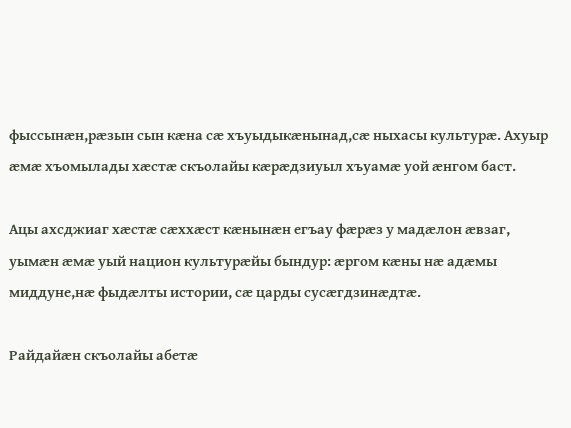фыссынæн,рæзын сын кæна сæ хъуыдыкæнынад,сæ ныхасы культурæ. Ахуыр æмæ хъомылады хæстæ скъолайы кæрæдзиуыл хъуамæ уой æнгом баст.

Ацы ахсджиаг хæстæ сæххæст кæнынæн егъау фæрæз у мадæлон æвзаг, уымæн æмæ уый национ культурæйы бындур: æргом кæны нæ адæмы миддуне,нæ фыдæлты истории, сæ царды сусæгдзинæдтæ.

Райдайæн скъолайы абетæ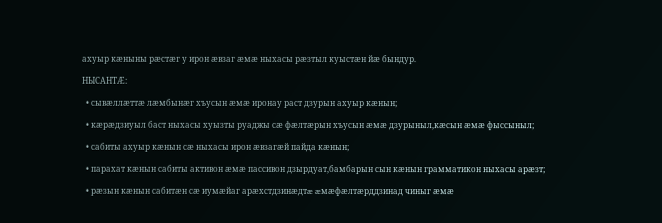ахуыр кæныны рæстæг у ирон æвзаг æмæ ныхасы рæзтыл куыстæн йæ бындур.

НЫСАНТÆ:

  • сывæллæттæ лæмбынæг хъусын æмæ иронау раст дзурын ахуыр кæнын;

  • кæрæдзиуыл баст ныхасы хуызты руаджы сæ фæлтæрын хъусын æмæ дзурыныл,кæсын æмæ фыссыныл;

  • сабиты ахуыр кæнын сæ ныхасы ирон æвзагæй пайда кæнын;

  • парахат кæнын сабиты активон æмæ пассивон дзырдуат,бамбарын сын кæнын грамматикон ныхасы арæзт;

  • рæзын кæнын сабитæн сæ иумæйаг арæхстдзинæдтæ æмæфæлтæрддзинад чиныг æмæ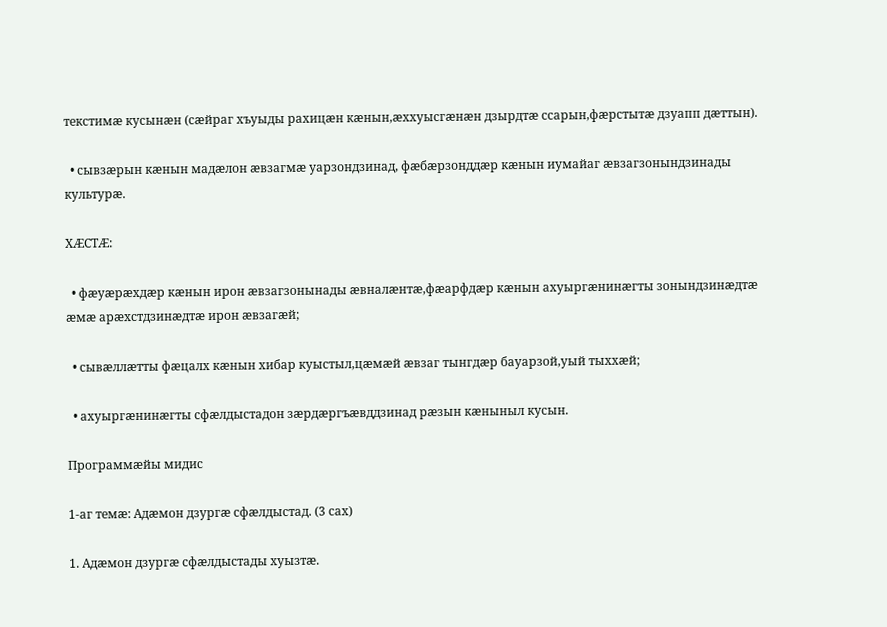текстимæ кусынæн (сæйраг хъуыды рахицæн кæнын,æххуысгæнæн дзырдтæ ссарын,фæрстытæ дзуапп дæттын).

  • сывзæрын кæнын мадæлон æвзагмæ уарзондзинад, фæбæрзонддæр кæнын иумайаг æвзагзонындзинады культурæ.

ХÆСТÆ:

  • фæуæрæхдæр кæнын ирон æвзагзонынады æвналæнтæ,фæарфдæр кæнын ахуыргæнинæгты зонындзинæдтæ æмæ арæхстдзинæдтæ ирон æвзагæй;

  • сывæллæтты фæцалх кæнын хибар куыстыл,цæмæй æвзаг тынгдæр бауарзой,уый тыххæй;

  • ахуыргæнинæгты сфæлдыстадон зæрдæргъæвддзинад рæзын кæныныл кусын.

Программæйы мидис

1-аг темæ: Адæмон дзургæ сфæлдыстад. (3 сах)

1. Адæмон дзургæ сфæлдыстады хуызтæ.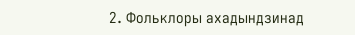2. Фольклоры ахадындзинад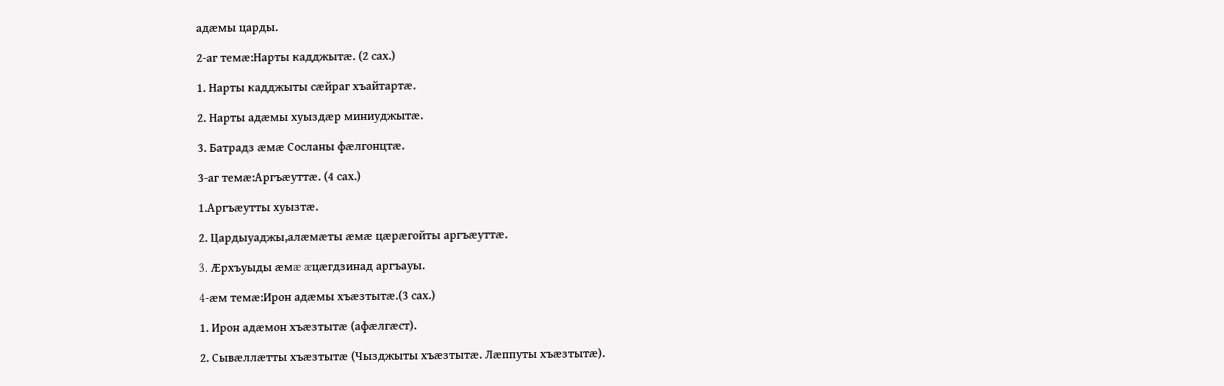адæмы царды.

2-аг темæ:Нарты кадджытæ. (2 сах.)

1. Нарты кадджыты сæйраг хъайтартæ.

2. Нарты адæмы хуыздæр миниуджытæ.

3. Батрадз æмæ Сосланы фæлгонцтæ.

3-аг темæ:Аргъæуттæ. (4 сах.)

1.Аргъæутты хуызтæ.

2. Цардыуаджы,алæмæты æмæ цæрæгойты аргъæуттæ.

3. Æрхъуыды æмæ æцæгдзинад аргъауы.

4-æм темæ:Ирон адæмы хъæзтытæ.(3 сах.)

1. Ирон адæмон хъæзтытæ (афæлгæст).

2. Сывæллæтты хъæзтытæ (Чызджыты хъæзтытæ. Лæппуты хъæзтытæ).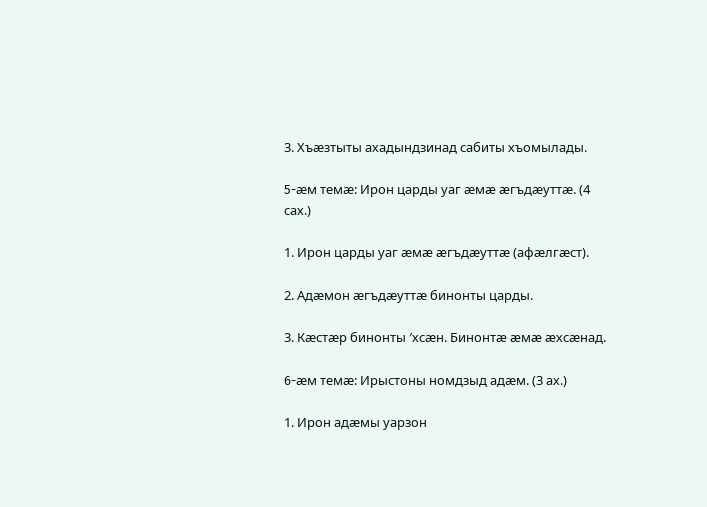3. Хъæзтыты ахадындзинад сабиты хъомылады.

5-æм темæ: Ирон царды уаг æмæ æгъдæуттæ. (4 сах.)

1. Ирон царды уаг æмæ æгъдæуттæ (афæлгæст).

2. Адæмон æгъдæуттæ бинонты царды.

3. Кæстæр бинонты ′хсæн. Бинонтæ æмæ æхсæнад.

6-æм темæ: Ирыстоны номдзыд адæм. (3 ах.)

1. Ирон адæмы уарзон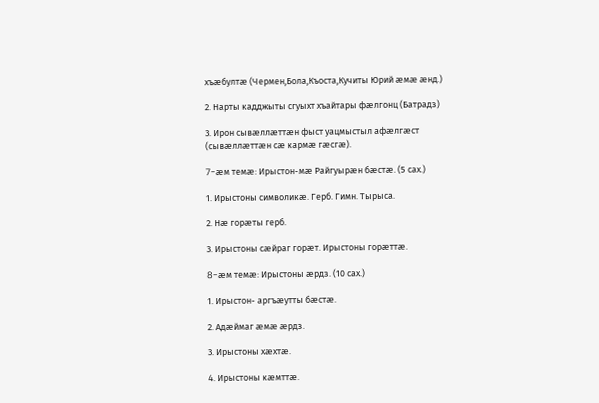хъæбултæ (Чермен,Бола,Къоста,Кучиты Юрий æмæ æнд.)

2. Нарты кадджыты сгуыхт хъайтары фæлгонц (Батрадз)

3. Ирон сывæллæттæн фыст уацмыстыл афæлгæст (сывæллæттæн сæ кармæ гæсгæ).

7-æм темæ: Ирыстон-мæ Райгуырæн бæстæ. (5 сах.)

1. Ирыстоны символикæ. Герб. Гимн. Тырыса.

2. Нæ горæты герб.

3. Ирыстоны сæйраг горæт. Ирыстоны горæттæ.

8-æм темæ: Ирыстоны æрдз. (10 сах.)

1. Ирыстон- аргъæутты бæстæ.

2. Адæймаг æмæ æрдз.

3. Ирыстоны хæхтæ.

4. Ирыстоны кæмттæ.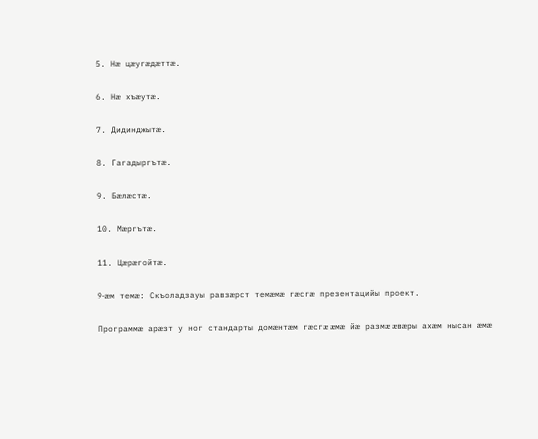5. Нæ цæугæдæттæ.

6. Нæ хъæутæ.

7. Дидинджытæ.

8. Гагадыргътæ.

9. Бæлæстæ.

10. Мæргътæ.

11. Цæрæгойтæ.

9-æм темæ: Скъоладзауы равзæрст темæмæ гæсгæ презентацийы проект.

Программæ арæзт у ног стандарты домæнтæм гæсгæ æмæ йæ размæ æвæры ахæм нысан æмæ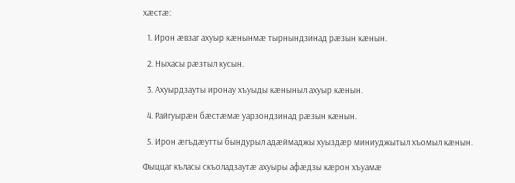хæстæ:

  1. Ирон æвзаг ахуыр кæнынмæ тырнындзинад рæзын кæнын.

  2. Ныхасы рæзтыл кусын.

  3. Ахуырдзауты иронау хъуыды кæныныл ахуыр кæнын.

  4. Райгуырæн бæстæмæ уарзондзинад рæзын кæнын.

  5. Ирон æгъдæутты бындурыл адæймаджы хуыздæр миниуджытыл хъомыл кæнын.

Фыццаг къласы скъоладзаутæ ахуыры афæдзы кæрон хъуамæ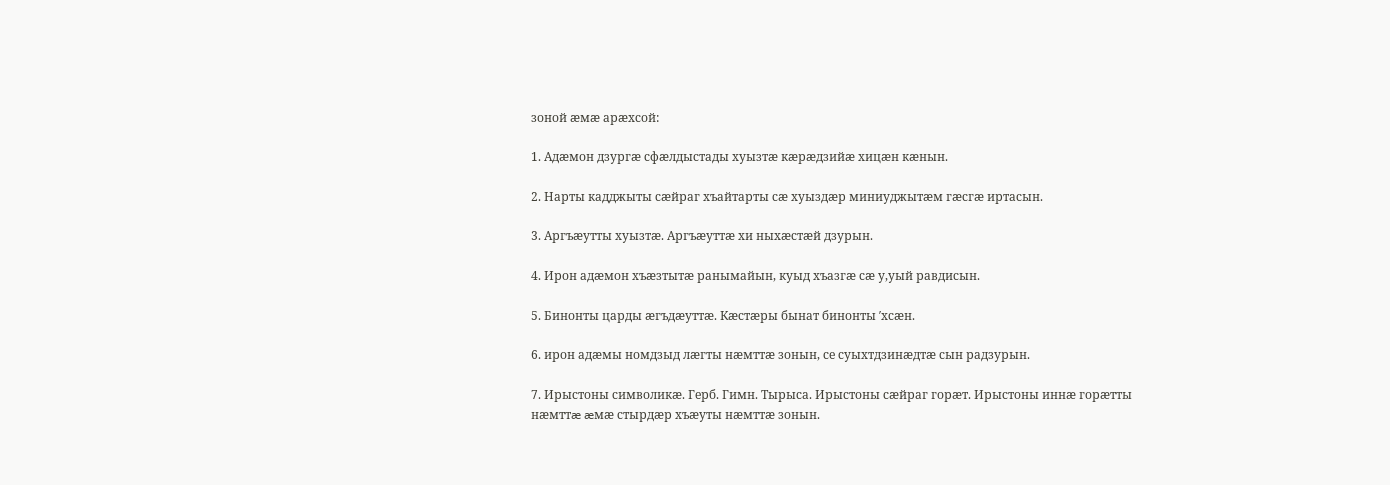зоной æмæ арæхсой:

1. Адæмон дзургæ сфæлдыстады хуызтæ кæрæдзийæ хицæн кæнын.

2. Нарты кадджыты сæйраг хъайтарты сæ хуыздæр миниуджытæм гæсгæ иртасын.

3. Аргъæутты хуызтæ. Аргъæуттæ хи ныхæстæй дзурын.

4. Ирон адæмон хъæзтытæ ранымайын, куыд хъазгæ сæ у,уый равдисын.

5. Бинонты царды æгъдæуттæ. Кæстæры бынат бинонты ′хсæн.

6. ирон адæмы номдзыд лæгты нæмттæ зонын, се суыхтдзинæдтæ сын радзурын.

7. Ирыстоны символикæ. Герб. Гимн. Тырыса. Ирыстоны сæйраг горæт. Ирыстоны иннæ горæтты нæмттæ æмæ стырдæр хъæуты нæмттæ зонын.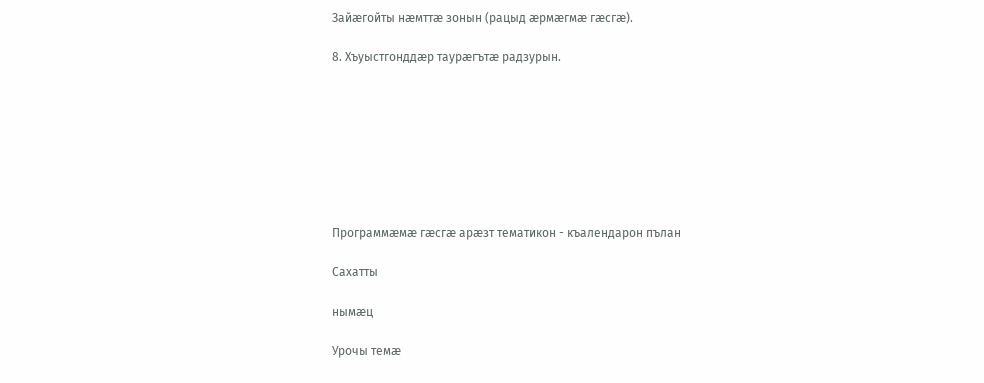Зайæгойты нæмттæ зонын (рацыд æрмæгмæ гæсгæ).

8. Хъуыстгонддæр таурæгътæ радзурын.








Программæмæ гæсгæ арæзт тематикон - къалендарон пълан

Сахатты

нымӕц

Урочы темæ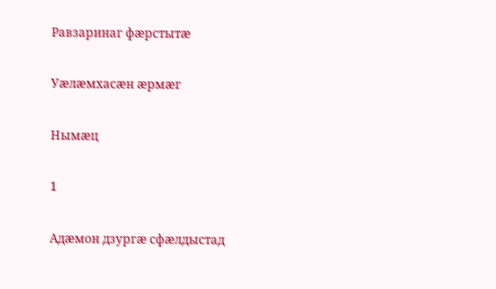Равзаринаг фæрстытæ

Уæлæмхасæн æрмæг

Нымӕц

1

Адæмон дзургæ сфæлдыстад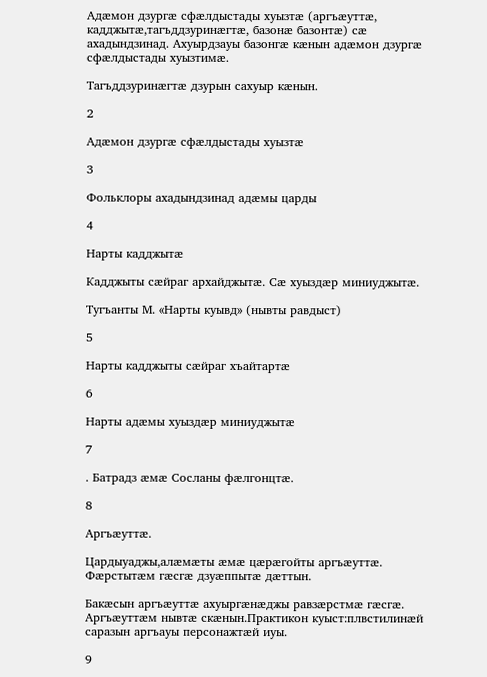Адæмон дзургæ сфæлдыстады хуызтæ (аргъæуттæ, кадджытæ,тагъддзуринæгтæ, базонæ базонтæ) сæ ахадындзинад. Ахуырдзауы базонгæ кæнын адæмон дзургæ сфæлдыстады хуызтимæ.

Тагъддзуринæгтæ дзурын сахуыр кæнын.

2

Адæмон дзургæ сфæлдыстады хуызтæ

3

Фольклоры ахадындзинад адæмы царды

4

Нарты кадджытæ

Кадджыты сæйраг архайджытæ. Сæ хуыздæр миниуджытæ.

Тугъанты М. «Нарты куывд» (нывты равдыст)

5

Нарты кадджыты сæйраг хъайтартæ

6

Нарты адæмы хуыздæр миниуджытæ

7

. Батрадз æмæ Сосланы фæлгонцтæ.

8

Аргъæуттæ.

Цардыуаджы,алæмæты æмæ цæрæгойты аргъæуттæ. Фæрстытæм гæсгæ дзуæппытæ дæттын.

Бакæсын аргъæуттæ ахуыргæнæджы равзæрстмæ гæсгæ. Аргъæуттæм нывтæ скæнын.Практикон куыст:плвстилинæй саразын аргъауы персонажтæй иуы.

9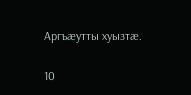Аргъæутты хуызтæ.

10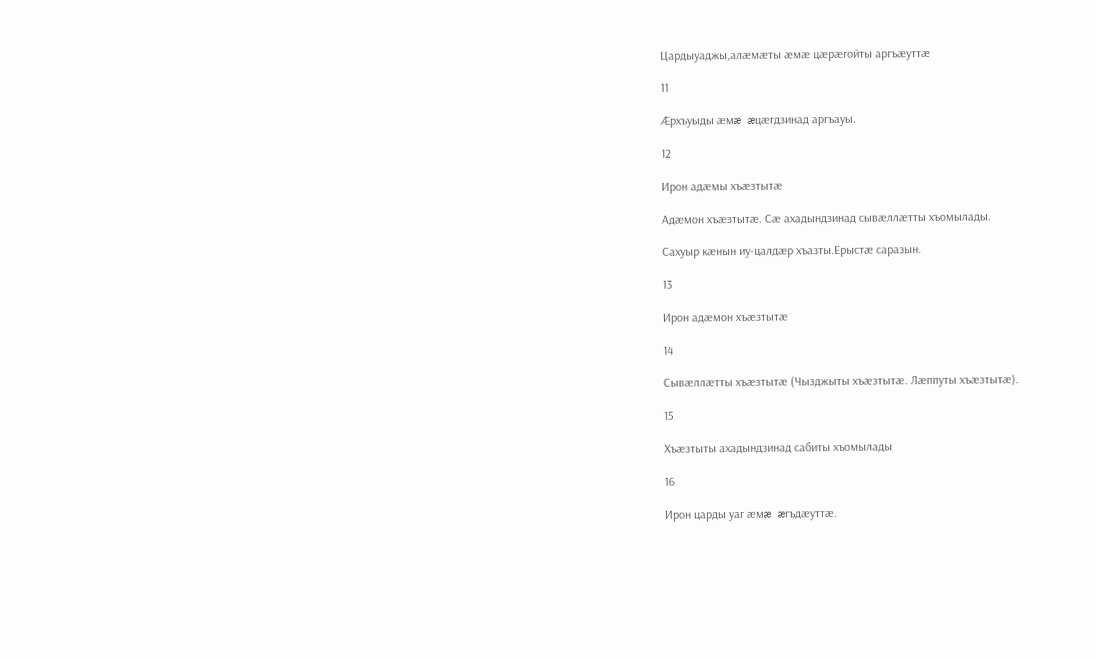Цардыуаджы,алæмæты æмæ цæрæгойты аргъæуттæ

11

Æрхъуыды æмæ æцæгдзинад аргъауы.

12

Ирон адæмы хъæзтытæ

Адæмон хъæзтытæ. Сæ ахадындзинад сывæллæтты хъомылады.

Сахуыр кæнын иу-цалдæр хъазты.Ерыстæ саразын.

13

Ирон адæмон хъæзтытæ

14

Сывæллæтты хъæзтытæ (Чызджыты хъæзтытæ. Лæппуты хъæзтытæ).

15

Хъæзтыты ахадындзинад сабиты хъомылады

16

Ирон царды уаг æмæ æгъдæуттæ.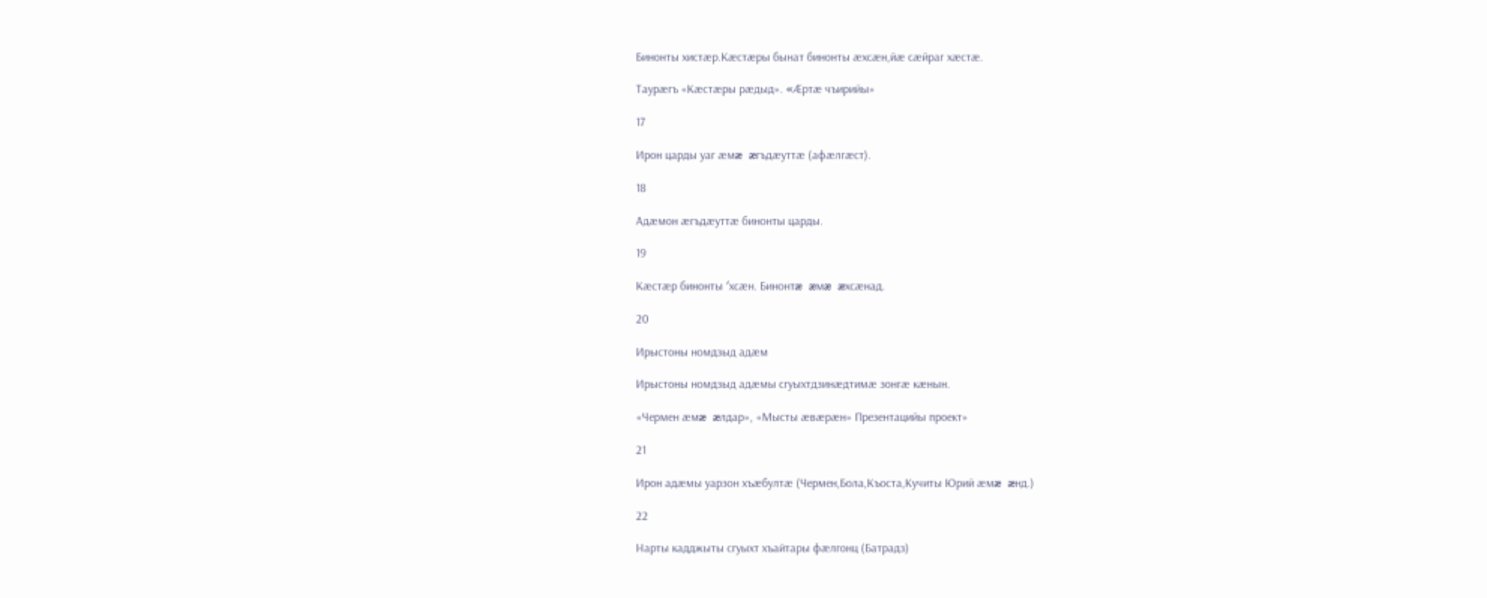Бинонты хистæр.Кæстæры бынат бинонты æхсæн,йæ сæйраг хæстæ.

Таурæгъ «Кæстæры рæдыд». «Æртæ чъирийы»

17

Ирон царды уаг æмæ æгъдæуттæ (афæлгæст).

18

Адæмон æгъдæуттæ бинонты царды.

19

Кæстæр бинонты ′хсæн. Бинонтæ æмæ æхсæнад.

20

Ирыстоны номдзыд адæм

Ирыстоны номдзыд адæмы сгуыхтдзинæдтимæ зонгæ кæнын.

«Чермен æмæ æлдар», «Мысты æвæрæн» Презентацийы проект»

21

Ирон адæмы уарзон хъæбултæ (Чермен,Бола,Къоста,Кучиты Юрий æмæ æнд.)

22

Нарты кадджыты сгуыхт хъайтары фæлгонц (Батрадз)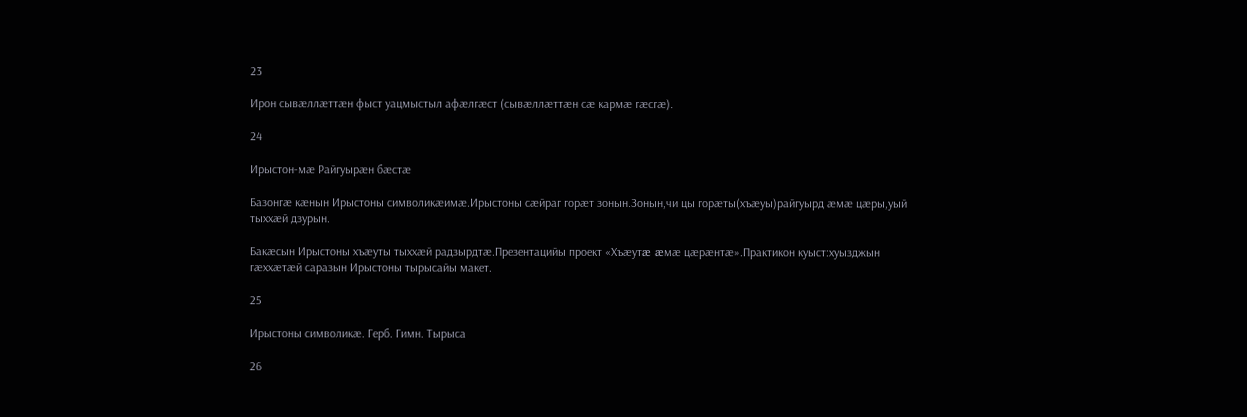23

Ирон сывæллæттæн фыст уацмыстыл афæлгæст (сывæллæттæн сæ кармæ гæсгæ).

24

Ирыстон-мæ Райгуырæн бæстæ

Базонгæ кæнын Ирыстоны символикæимæ.Ирыстоны сæйраг горæт зонын.Зонын,чи цы горæты(хъæуы)райгуырд æмæ цæры,уый тыххæй дзурын.

Бакæсын Ирыстоны хъæуты тыххæй радзырдтæ.Презентацийы проект «Хъæутæ æмæ цæрæнтæ».Практикон куыст:хуызджын гæххæтæй саразын Ирыстоны тырысайы макет.

25

Ирыстоны символикæ. Герб. Гимн. Тырыса

26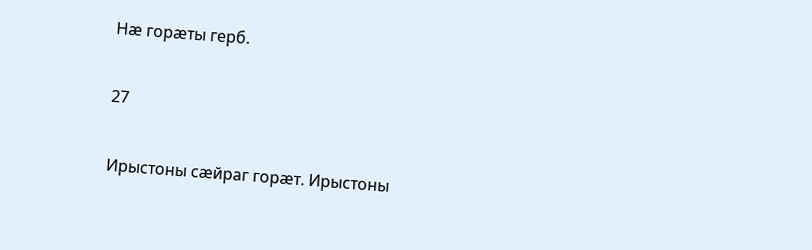Нæ горæты герб.

27

Ирыстоны сæйраг горæт. Ирыстоны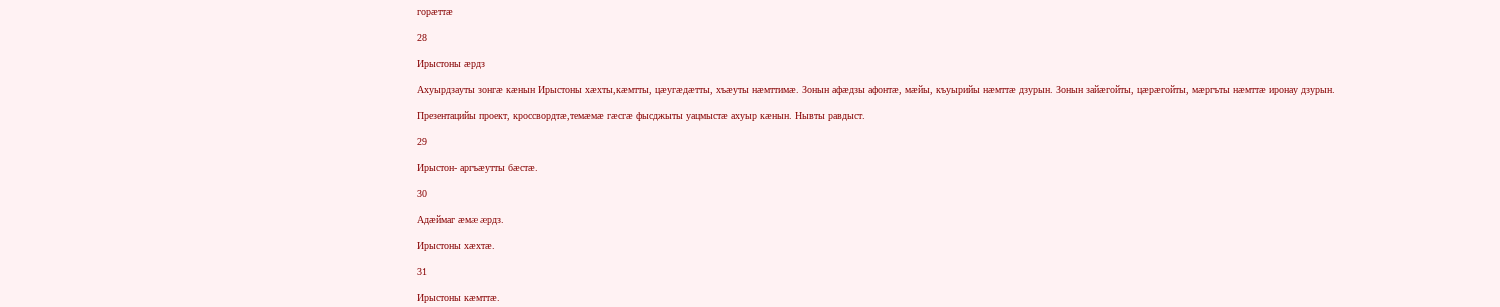горæттæ

28

Ирыстоны æрдз

Ахуырдзауты зонгæ кæнын Ирыстоны хæхты,кæмтты, цæугæдæтты, хъæуты нæмттимæ. Зонын афæдзы афонтæ, мæйы, къуырийы нæмттæ дзурын. Зонын зайæгойты, цæрæгойты, мæргъты нæмттæ иронау дзурын.

Презентацийы проект, кроссвордтæ,темæмæ гæсгæ фысджыты уацмыстæ ахуыр кæнын. Нывты равдыст.

29

Ирыстон- аргъæутты бæстæ.

30

Адæймаг æмæ æрдз.

Ирыстоны хæхтæ.

31

Ирыстоны кæмттæ.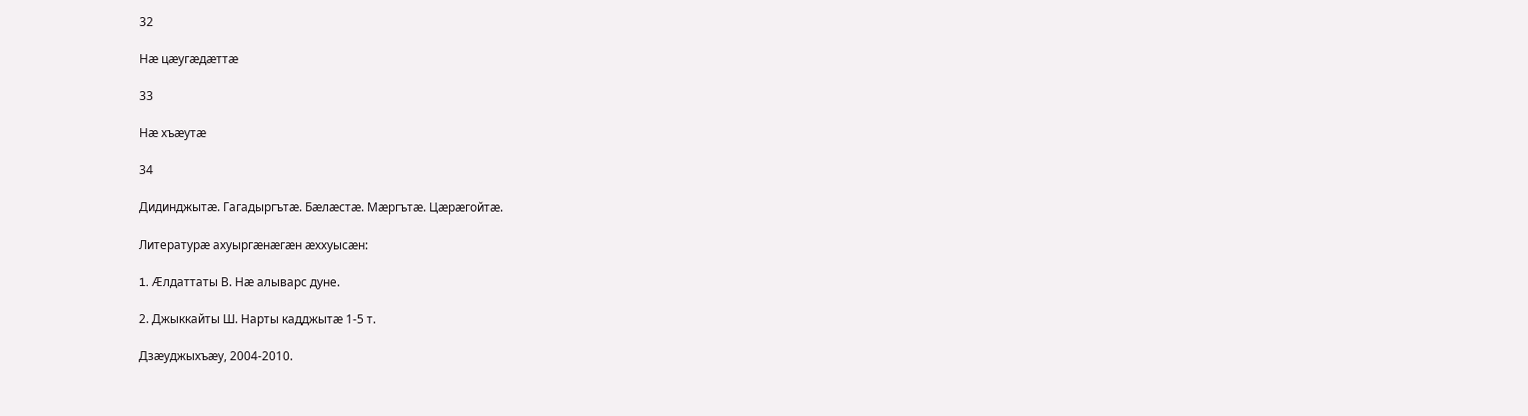32

Нæ цæугæдæттæ

33

Нæ хъæутæ

34

Дидинджытæ. Гагадыргътæ. Бæлæстæ. Мæргътæ. Цæрæгойтæ.

Литературæ ахуыргæнæгæн æххуысæн:

1. Æлдаттаты В. Нæ алыварс дуне.

2. Джыккайты Ш. Нарты кадджытæ 1-5 т.

Дзæуджыхъæу, 2004-2010.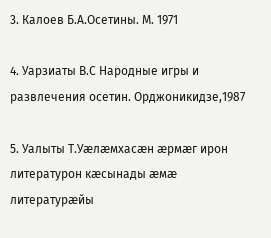3. Калоев Б.А.Осетины. М. 1971

4. Уарзиаты В.С Народные игры и развлечения осетин. Орджоникидзе,1987

5. Уалыты Т.Уæлæмхасæн æрмæг ирон литературон кæсынады æмæ литературæйы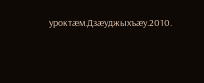уроктæм.Дзæуджыхъæу.2010.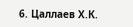6. Цаллаев Х.К.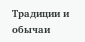Традиции и обычаи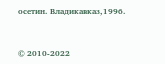осетин. Владикавказ,1996.


© 2010-2022